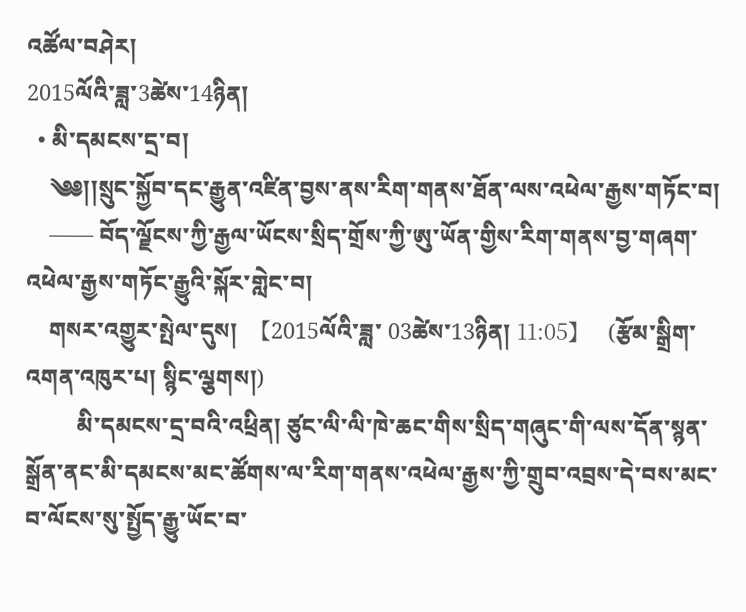འཚོལ་བཤེར།
2015ལོའི་ཟླ་3ཚེས་14ཉིན།
  • མི་དམངས་དྲ་བ།
    ༄༅།།སྲུང་སྐྱོབ་དང་རྒྱུན་འཛིན་བྱས་ནས་རིག་གནས་ཐོན་ལས་འཕེལ་རྒྱས་གཏོང་བ།
    —— བོད་ལྗོངས་ཀྱི་རྒྱལ་ཡོངས་སྲིད་གྲོས་ཀྱི་ཨུ་ཡོན་གྱིས་རིག་གནས་བྱ་གཞག་འཕེལ་རྒྱས་གཏོང་རྒྱུའི་སྐོར་གླེང་བ།
    གསར་འགྱུར་སྤེལ་དུས།  【2015ལོའི་ཟླ་ 03ཚེས་13ཉིན། 11:05】   (རྩོམ་སྒྲིག་འགན་འཁུར་པ། སྙིང་ལྕགས།)
         མི་དམངས་དྲ་བའི་འཕྲིན། ཙུང་ལི་ལི་ཁེ་ཆང་གིས་སྲིད་གཞུང་གི་ལས་དོན་སྙན་སྒྲོན་ནང་མི་དམངས་མང་ཚོགས་ལ་རིག་གནས་འཕེལ་རྒྱས་ཀྱི་གྲུབ་འབྲས་དེ་བས་མང་བ་ལོངས་སུ་སྤྱོད་རྒྱུ་ཡོང་བ་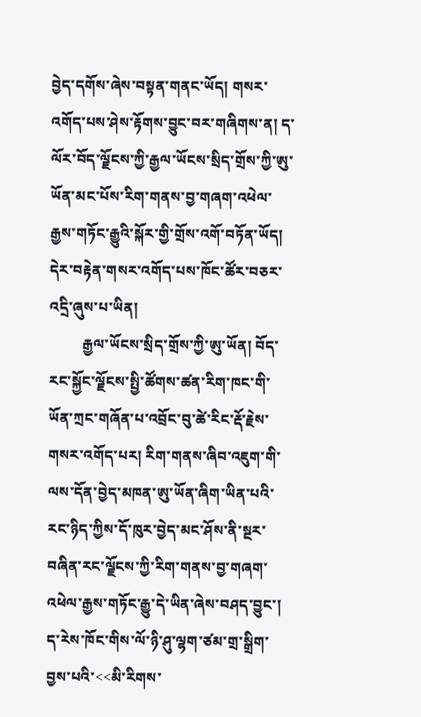བྱེད་དགོས་ཞེས་བསྟན་གནང་ཡོད། གསར་འགོད་པས་ཤེས་རྟོགས་བྱུང་བར་གཞིགས་ན། ད་ལོར་བོད་ལྗོངས་ཀྱི་རྒྱལ་ཡོངས་སྲིད་གྲོས་ཀྱི་ཨུ་ཡོན་མང་པོས་རིག་གནས་བྱ་གཞག་འཕེལ་རྒྱས་གཏོང་རྒྱུའི་སྐོར་གྱི་གྲོས་འགོ་བཏོན་ཡོད། དེར་བརྟེན་གསར་འགོད་པས་ཁོང་ཚོར་བཅར་འདྲི་ཞུས་པ་ཡིན།
         རྒྱལ་ཡོངས་སྲིད་གྲོས་ཀྱི་ཨུ་ཡོན། བོད་རང་སྐྱོང་ལྗོངས་སྤྱི་ཚོགས་ཚན་རིག་ཁང་གི་ཡོན་ཀྲང་གཞོན་པ་འབྲོང་བུ་ཚེ་རིང་རྡོ་རྗེས་གསར་འགོད་པར། རིག་གནས་ཞིབ་འཇུག་གི་ལས་དོན་བྱེད་མཁན་ཨུ་ཡོན་ཞིག་ཡིན་པའི་རང་ཉིད་ཀྱིས་དོ་ཁུར་བྱེད་མང་ཤོས་ནི་སྔར་བཞིན་རང་ལྗོངས་ཀྱི་རིག་གནས་བྱ་གཞག་འཕེལ་རྒྱས་གཏོང་རྒྱུ་དེ་ཡིན་ཞེས་བཤད་བྱུང་། ད་རེས་ཁོང་གིས་ལོ་ཉི་ཤུ་ལྷག་ཙམ་གྲ་སྒྲིག་བྱས་པའི་<<མི་རིགས་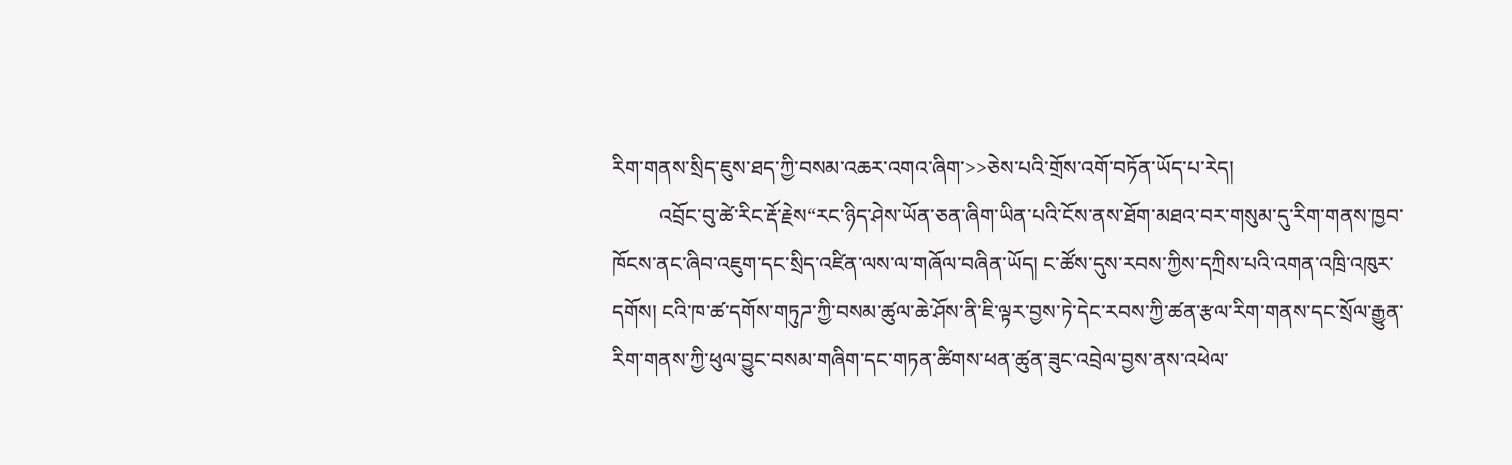རིག་གནས་སྲིད་ཇུས་ཐད་ཀྱི་བསམ་འཆར་འགའ་ཞིག་>>ཅེས་པའི་གྲོས་འགོ་བཏོན་ཡོད་པ་རེད།
         འབྲོང་བུ་ཚེ་རིང་རྡོ་རྗེས“རང་ཉིད་ཤེས་ཡོན་ཅན་ཞིག་ཡིན་པའི་ངོས་ནས་ཐོག་མཐའ་བར་གསུམ་དུ་རིག་གནས་ཁྱབ་ཁོངས་ནང་ཞིབ་འཇུག་དང་སྲིད་འཛིན་ལས་ལ་གཞོལ་བཞིན་ཡོད། ང་ཚོས་དུས་རབས་ཀྱིས་དཀྲིས་པའི་འགན་འཁྲི་འཁུར་དགོས། ངའི་ཁ་ཚ་དགོས་གཏུཌ་ཀྱི་བསམ་ཚུལ་ཆེ་ཤོས་ནི་ཇི་ལྟར་བྱས་ཏེ་དེང་རབས་ཀྱི་ཚན་རྩལ་རིག་གནས་དང་སྲོལ་རྒྱུན་རིག་གནས་ཀྱི་ཕུལ་བྱུང་བསམ་གཞིག་དང་གཏན་ཚིགས་ཕན་ཚུན་ཟུང་འབྲེལ་བྱས་ནས་འཕེལ་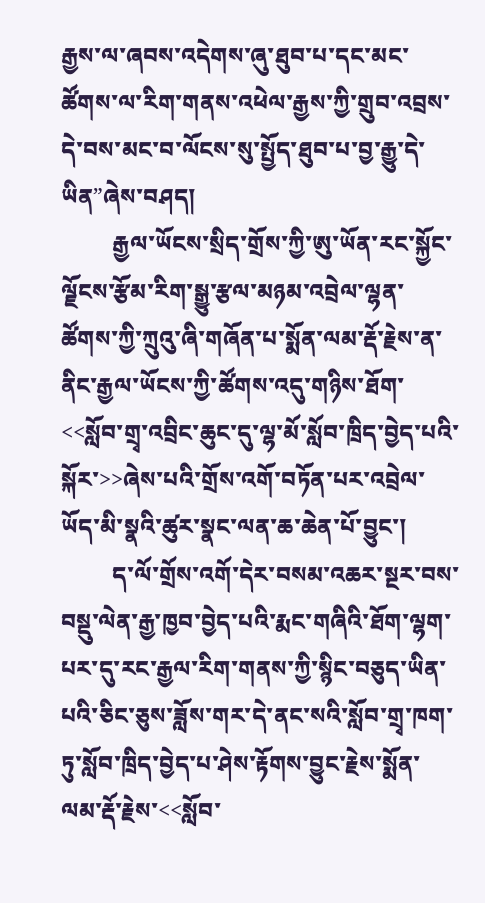རྒྱས་ལ་ཞབས་འདེགས་ཞུ་ཐུབ་པ་དང་མང་ཚོགས་ལ་རིག་གནས་འཕེལ་རྒྱས་ཀྱི་གྲུབ་འབྲས་དེ་བས་མང་བ་ལོངས་སུ་སྤྱོད་ཐུབ་པ་བྱ་རྒྱུ་དེ་ཡིན”ཞེས་བཤད།
         རྒྱལ་ཡོངས་སྲིད་གྲོས་ཀྱི་ཨུ་ཡོན་རང་སྐྱོང་ལྗོངས་རྩོམ་རིག་སྒྱུ་རྩལ་མཉམ་འབྲེལ་ལྷན་ཚོགས་ཀྱི་ཀྲུའུ་ཞི་གཞོན་པ་སྨོན་ལམ་རྡོ་རྗེས་ན་ནིང་རྒྱལ་ཡོངས་ཀྱི་ཚོགས་འདུ་གཉིས་ཐོག་<<སློབ་གྲྭ་འབྲིང་ཆུང་དུ་ལྷ་མོ་སློབ་ཁྲིད་བྱེད་པའི་སྐོར་>>ཞེས་པའི་གྲོས་འགོ་བཏོན་པར་འབྲེལ་ཡོད་མི་སྣའི་ཚུར་སྣང་ལན་ཆ་ཆེན་པོ་བྱུང་།
         ད་ལོ་གྲོས་འགོ་དེར་བསམ་འཆར་སྔར་བས་བསྡུ་ལེན་རྒྱ་ཁྱབ་བྱེད་པའི་རྨང་གཞིའི་ཐོག་ལྷག་པར་དུ་རང་རྒྱལ་རིག་གནས་ཀྱི་སྙིང་བཅུད་ཡིན་པའི་ཅིང་ཅུས་ཟློས་གར་དེ་ནང་སའི་སློབ་གྲྭ་ཁག་ཏུ་སློབ་ཁྲིད་བྱེད་པ་ཤེས་རྟོགས་བྱུང་རྗེས་སྨོན་ལམ་རྡོ་རྗེས་<<སློབ་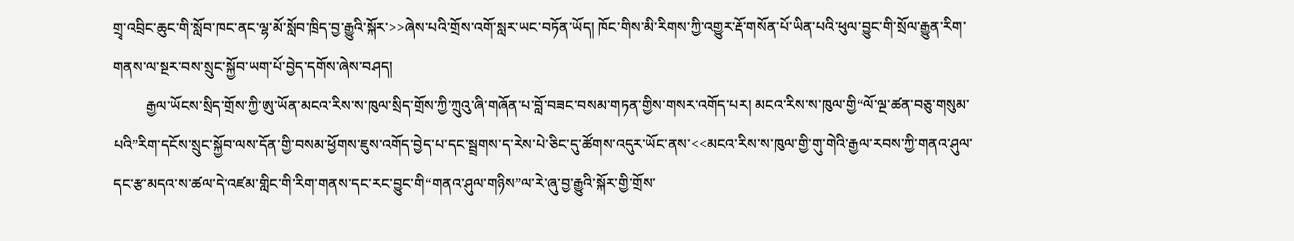གྲྭ་འབྲིང་ཆུང་གི་སློབ་ཁང་ནང་ལྷ་མོ་སློབ་ཁྲིད་བྱ་རྒྱུའི་སྐོར་>>ཞེས་པའི་གྲོས་འགོ་སླར་ཡང་བཏོན་ཡོད། ཁོང་གིས་མི་རིགས་ཀྱི་འགྱུར་རྡོ་གསོན་པོ་ཡིན་པའི་ཕུལ་བྱུང་གི་སྲོལ་རྒྱུན་རིག་གནས་ལ་སྔར་བས་སྲུང་སྐྱོབ་ཡག་པོ་བྱེད་དགོས་ཞེས་བཤད།
         རྒྱལ་ཡོངས་སྲིད་གྲོས་ཀྱི་ཨུ་ཡོན་མངའ་རིས་ས་ཁུལ་སྲིད་གྲོས་ཀྱི་ཀྲུའུ་ཞི་གཞོན་པ་བློ་བཟང་བསམ་གཏན་གྱིས་གསར་འགོད་པར། མངའ་རིས་ས་ཁུལ་གྱི“ལོ་ལྔ་ཚན་བཅུ་གསུམ་པའི”རིག་དངོས་སྲུང་སྐྱོབ་ལས་དོན་གྱི་བསམ་ཕྱོགས་ཇུས་འགོད་བྱེད་པ་དང་སྦྲགས་ད་རེས་པེ་ཅིང་དུ་ཚོགས་འདུར་ཡོང་ནས་<<མངའ་རིས་ས་ཁུལ་གྱི་གུ་གེའི་རྒྱལ་རབས་ཀྱི་གནའ་ཤུལ་དང་རྩ་མདའ་ས་ཚལ་དེ་འཛམ་གླིང་གི་རིག་གནས་དང་རང་བྱུང་གི“གནའ་ཤུལ་གཉིས”ལ་རེ་ཞུ་བྱ་རྒྱུའི་སྐོར་གྱི་གྲོས་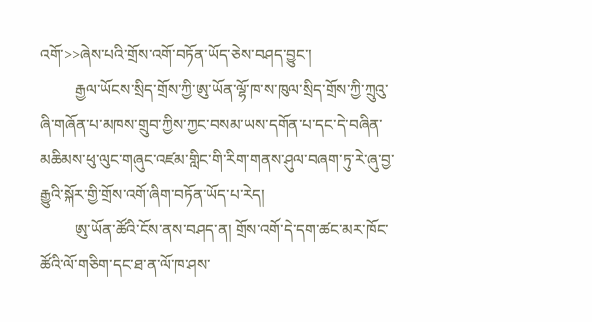འགོ་>>ཞེས་པའི་གྲོས་འགོ་བཏོན་ཡོད་ཅེས་བཤད་བྱུང་།
         རྒྱལ་ཡོངས་སྲིད་གྲོས་ཀྱི་ཨུ་ཡོན་ལྷོ་ཁ་ས་ཁུལ་སྲིད་གྲོས་ཀྱི་ཀྲུའུ་ཞི་གཞོན་པ་མཁས་གྲུབ་ཀྱིས་ཀྱང་བསམ་ཡས་དགོན་པ་དང་དེ་བཞིན་མཆིམས་ཕུ་ལུང་གཞུང་འཛམ་གླིང་གི་རིག་གནས་ཤུལ་བཞག་ཏུ་རེ་ཞུ་བྱ་རྒྱུའི་སྐོར་གྱི་གྲོས་འགོ་ཞིག་བཏོན་ཡོད་པ་རེད།
         ཨུ་ཡོན་ཚོའི་ངོས་ནས་བཤད་ན། གྲོས་འགོ་དེ་དག་ཚང་མར་ཁོང་ཚོའི་ལོ་གཅིག་དང་ཐ་ན་ལོ་ཁ་ཤས་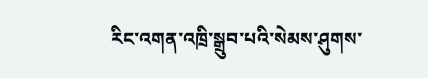རིང་འགན་འཁྲི་སྒྲུབ་པའི་སེམས་ཤུགས་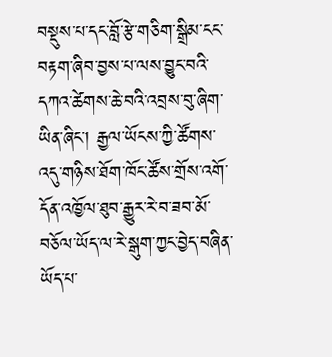བསྡུས་པ་དང་བློ་རྩེ་གཅིག་སྒྲིམ་ངང་བརྟག་ཞིབ་བྱས་པ་ལས་བྱུང་བའི་དཀའ་ཚེགས་ཆེ་བའི་འབྲས་བུ་ཞིག་ཡིན་ཞིང་། རྒྱལ་ཡོངས་ཀྱི་ཚོགས་འདུ་གཉིས་ཐོག་ཁོང་ཚོས་གྲོས་འགོ་དོན་འཁྱོལ་ཐུབ་རྒྱུར་རེ་བ་ཟབ་མོ་བཅོལ་ཡོད་ལ་རེ་སྒུག་ཀྱང་བྱེད་བཞིན་ཡོད་པ་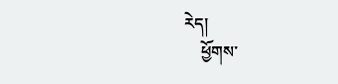རེད།
    ཕྱོགས་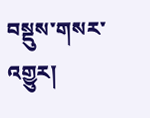བསྡུས་གསར་འགྱུར།